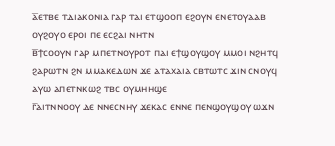ⲁ̅ⲉⲧⲃⲉ ⲧⲇⲓⲁⲕⲟⲛⲓⲁ ⲅⲁⲣ ⲧⲁⲓ ⲉⲧϣⲟⲟⲡ ⲉϩⲟⲩⲛ ⲉⲛⲉⲧⲟⲩⲁⲁⲃ ⲟⲩϩⲟⲩⲟ ⲉⲣⲟⲓ ⲡⲉ ⲉⲥϩⲁⲓ ⲛⲏⲧⲛ
ⲃ̅ϯⲥⲟⲟⲩⲛ ⲅⲁⲣ ⲙⲡⲉⲧⲛⲟⲩⲣⲟⲧ ⲡⲁⲓ ⲉϯϣⲟⲩϣⲟⲩ ⲙⲙⲟⲓ ⲛϩⲏⲧϥ ϩⲁⲣⲱⲧⲛ ϩⲛ ⲙⲙⲁⲕⲉⲇⲱⲛ ϫⲉ ⲁⲧⲁⲭⲁⲓⲁ ⲥⲃⲧⲱⲧⲥ ϫⲓⲛ ⲥⲛⲟⲩϥ ⲁⲩⲱ ⲁⲡⲉⲧⲛⲕⲱϩ ⲧⲃⲥ ⲟⲩⲙⲏⲏϣⲉ
ⲅ̅ⲁⲓⲧⲛⲛⲟⲟⲩ ⲇⲉ ⲛⲛⲉⲥⲛⲏⲩ ϫⲉⲕⲁⲥ ⲉⲛⲛⲉ ⲡⲉⲛϣⲟⲩϣⲟⲩ ⲱϫⲛ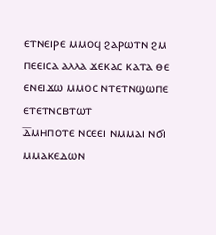ⲉⲧⲛⲉⲓⲣⲉ ⲙⲙⲟϥ ϩⲁⲣⲱⲧⲛ ϩⲙ ⲡⲉⲉⲓⲥⲁ ⲁⲗⲗⲁ ϫⲉⲕⲁⲥ ⲕⲁⲧⲁ ⲑⲉ ⲉⲛⲉⲓϫⲱ ⲙⲙⲟⲥ ⲛⲧⲉⲧⲛϣⲱⲡⲉ ⲉⲧⲉⲧⲛⲥⲃⲧⲱⲧ
ⲇ̅ⲙⲏⲡⲟⲧⲉ ⲛⲥⲉⲉⲓ ⲛⲙⲙⲁⲓ ⲛϭⲓ ⲙⲙⲁⲕⲉⲇⲱⲛ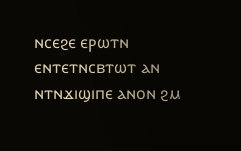ⲛⲥⲉϩⲉ ⲉⲣⲱⲧⲛ ⲉⲛⲧⲉⲧⲛⲥⲃⲧⲱⲧ ⲁⲛ ⲛⲧⲛϫⲓϣⲓⲡⲉ ⲁⲛⲟⲛ ϩⲙ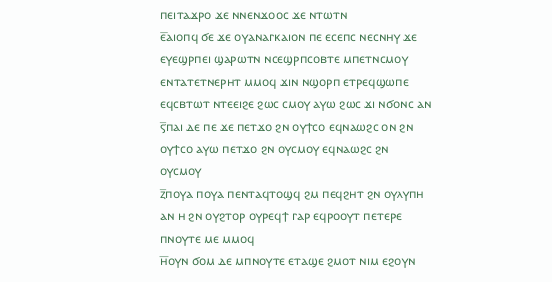ⲡⲉⲓⲧⲁϫⲣⲟ ϫⲉ ⲛⲛⲉⲛϫⲟⲟⲥ ϫⲉ ⲛⲧⲱⲧⲛ
ⲉ̅ⲁⲓⲟⲡϥ ϭⲉ ϫⲉ ⲟⲩⲁⲛⲁⲅⲕⲁⲓⲟⲛ ⲡⲉ ⲉⲥⲉⲡⲥ ⲛⲉⲥⲛⲏⲩ ϫⲉ ⲉⲩⲉϣⲣⲡⲉⲓ ϣⲁⲣⲱⲧⲛ ⲛⲥⲉϣⲣⲡⲥⲟⲃⲧⲉ ⲙⲡⲉⲧⲛⲥⲙⲟⲩ ⲉⲛⲧⲁⲧⲉⲧⲛⲉⲣⲏⲧ ⲙⲙⲟϥ ϫⲓⲛ ⲛϣⲟⲣⲡ ⲉⲧⲣⲉϥϣⲱⲡⲉ ⲉϥⲥⲃⲧⲱⲧ ⲛⲧⲉⲉⲓϩⲉ ϩⲱⲥ ⲥⲙⲟⲩ ⲁⲩⲱ ϩⲱⲥ ϫⲓ ⲛϭⲟⲛⲥ ⲁⲛ
ⲋ̅ⲡⲁⲓ ⲇⲉ ⲡⲉ ϫⲉ ⲡⲉⲧϫⲟ ϩⲛ ⲟⲩϯⲥⲟ ⲉϥⲛⲁⲱϩⲥ ⲟⲛ ϩⲛ ⲟⲩϯⲥⲟ ⲁⲩⲱ ⲡⲉⲧϫⲟ ϩⲛ ⲟⲩⲥⲙⲟⲩ ⲉϥⲛⲁⲱϩⲥ ϩⲛ ⲟⲩⲥⲙⲟⲩ
ⲍ̅ⲡⲟⲩⲁ ⲡⲟⲩⲁ ⲡⲉⲛⲧⲁϥⲧⲟϣϥ ϩⲙ ⲡⲉϥϩⲏⲧ ϩⲛ ⲟⲩⲗⲩⲡⲏ ⲁⲛ ⲏ ϩⲛ ⲟⲩϩⲧⲟⲣ ⲟⲩⲣⲉϥϯ ⲅⲁⲣ ⲉϥⲣⲟⲟⲩⲧ ⲡⲉⲧⲉⲣⲉ ⲡⲛⲟⲩⲧⲉ ⲙⲉ ⲙⲙⲟϥ
ⲏ̅ⲟⲩⲛ ϭⲟⲙ ⲇⲉ ⲙⲡⲛⲟⲩⲧⲉ ⲉⲧⲁϣⲉ ϩⲙⲟⲧ ⲛⲓⲙ ⲉϩⲟⲩⲛ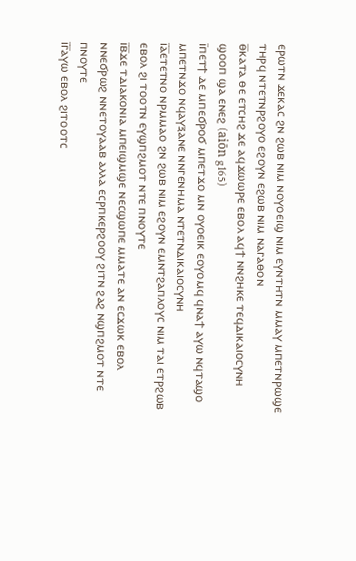ⲉⲣⲱⲧⲛ ϫⲉⲕⲁⲥ ϩⲛ ϩⲱⲃ ⲛⲓⲙ ⲛⲟⲩⲟⲉⲓϣ ⲛⲓⲙ ⲉⲩⲛⲧⲏⲧⲛ ⲙⲙⲁⲩ ⲙⲡⲉⲧⲛⲣⲱϣⲉ ⲧⲏⲣϥ ⲛⲧⲉⲧⲛⲣϩⲟⲩⲟ ⲉϩⲟⲩⲛ ⲉϩⲱⲃ ⲛⲓⲙ ⲛⲁⲅⲁⲑⲟⲛ
ⲑ̅ⲕⲁⲧⲁ ⲑⲉ ⲉⲧⲥⲏϩ ϫⲉ ⲁϥϫⲱⲱⲣⲉ ⲉⲃⲟⲗ ⲁϥϯ ⲛⲛϩⲏⲕⲉ ⲧⲉϥⲇⲓⲕⲁⲓⲟⲥⲩⲛⲏ ϣⲟⲟⲡ ϣⲁ ⲉⲛⲉϩ (aiōn g165)
ⲓ̅ⲡⲉⲧϯ ⲇⲉ ⲙⲡⲉϭⲣⲟϭ ⲙⲡⲉⲧϫⲟ ⲙⲛ ⲟⲩⲟⲉⲓⲕ ⲉⲟⲩⲟⲙϥ ϥⲛⲁϯ ⲁⲩⲱ ⲛϥⲧⲁϣⲟ ⲙⲡⲉⲧⲛϫⲟ ⲛϥⲁⲩⲝⲁⲛⲉ ⲛⲛⲅⲉⲛⲏⲙⲁ ⲛⲧⲉⲧⲛⲇⲓⲕⲁⲓⲟⲥⲩⲛⲏ
ⲓ̅ⲁ̅ⲉⲧⲉⲧⲛⲟ ⲛⲣⲙⲙⲁⲟ ϩⲛ ϩⲱⲃ ⲛⲓⲙ ⲉϩⲟⲩⲛ ⲉⲙⲛⲧϩⲁⲡⲗⲟⲩⲥ ⲛⲓⲙ ⲧⲁⲓ ⲉⲧⲣϩⲱⲃ ⲉⲃⲟⲗ ϩⲓ ⲧⲟⲟⲧⲛ ⲉⲩϣⲡϩⲙⲟⲧ ⲛⲧⲉ ⲡⲛⲟⲩⲧⲉ
ⲓ̅ⲃ̅ϫⲉ ⲧⲇⲓⲁⲕⲟⲛⲓⲁ ⲙⲡⲉⲓϣⲙϣⲉ ⲛⲉⲥϣⲱⲡⲉ ⲙⲙⲁⲧⲉ ⲁⲛ ⲉⲥϫⲱⲕ ⲉⲃⲟⲗ ⲛⲛⲉϭⲣⲱϩ ⲛⲛⲉⲧⲟⲩⲁⲁⲃ ⲁⲗⲗⲁ ⲉⲥⲣⲡⲕⲉⲣϩⲟⲟⲩ ϩⲓⲧⲛ ϩⲁϩ ⲛϣⲡϩⲙⲟⲧ ⲛⲧⲉ ⲡⲛⲟⲩⲧⲉ
ⲓ̅ⲅ̅ⲁⲩⲱ ⲉⲃⲟⲗ ϩⲓⲧⲟⲟⲧⲥ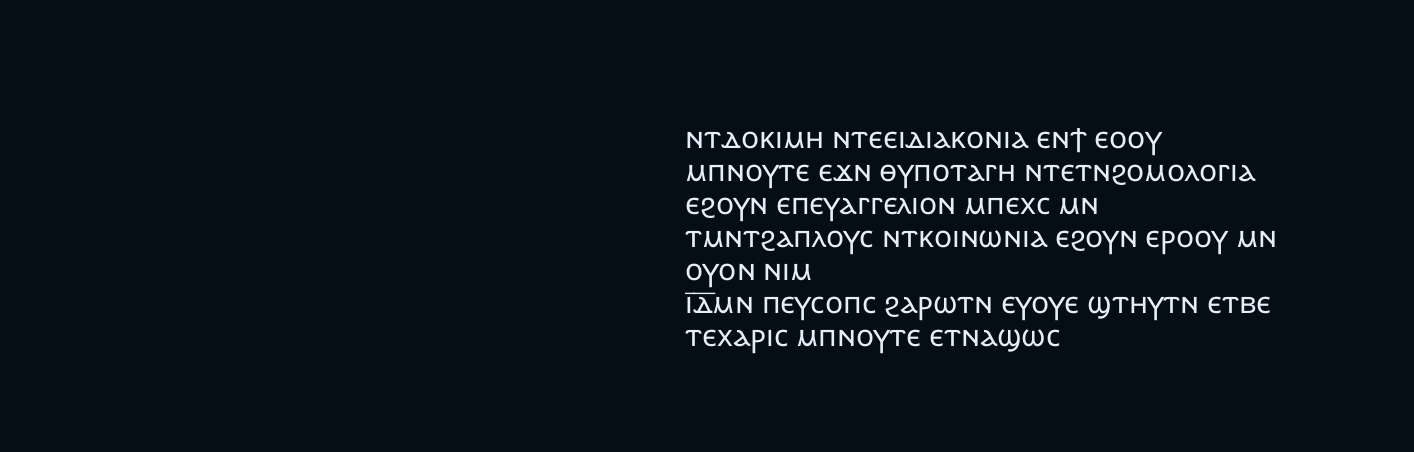ⲛⲧⲇⲟⲕⲓⲙⲏ ⲛⲧⲉⲉⲓⲇⲓⲁⲕⲟⲛⲓⲁ ⲉⲛϯ ⲉⲟⲟⲩ ⲙⲡⲛⲟⲩⲧⲉ ⲉϫⲛ ⲑⲩⲡⲟⲧⲁⲅⲏ ⲛⲧⲉⲧⲛϩⲟⲙⲟⲗⲟⲅⲓⲁ ⲉϩⲟⲩⲛ ⲉⲡⲉⲩⲁⲅⲅⲉⲗⲓⲟⲛ ⲙⲡⲉⲭⲥ ⲙⲛ ⲧⲙⲛⲧϩⲁⲡⲗⲟⲩⲥ ⲛⲧⲕⲟⲓⲛⲱⲛⲓⲁ ⲉϩⲟⲩⲛ ⲉⲣⲟⲟⲩ ⲙⲛ ⲟⲩⲟⲛ ⲛⲓⲙ
ⲓ̅ⲇ̅ⲙⲛ ⲡⲉⲩⲥⲟⲡⲥ ϩⲁⲣⲱⲧⲛ ⲉⲩⲟⲩⲉ ϣⲧⲏⲩⲧⲛ ⲉⲧⲃⲉ ⲧⲉⲭⲁⲣⲓⲥ ⲙⲡⲛⲟⲩⲧⲉ ⲉⲧⲛⲁϣⲱⲥ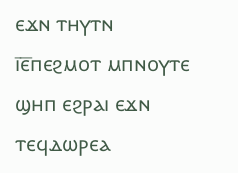ⲉϫⲛ ⲧⲏⲩⲧⲛ
ⲓ̅ⲉ̅ⲡⲉϩⲙⲟⲧ ⲙⲡⲛⲟⲩⲧⲉ ϣⲏⲡ ⲉϩⲣⲁⲓ ⲉϫⲛ ⲧⲉϥⲇⲱⲣⲉⲁ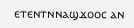ⲉⲧⲉⲛⲧⲛⲛⲁϣϫⲟⲟⲥ ⲁⲛ